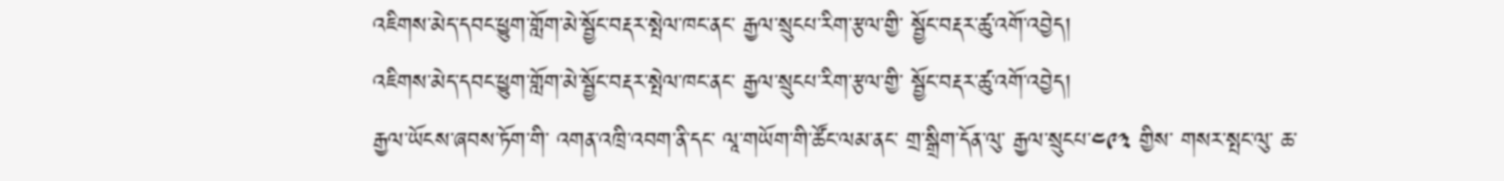འཇིགས་མེད་དབང་ཕྱུག་གློག་མེ་སྦྱོང་བརྡར་སྤེལ་ཁང་ནང་ རྒྱལ་སྲུངཔ་རིག་རྩལ་གྱི་ སྦྱོང་བརྡར་ཚུ་འགོ་འབྱེད།
འཇིགས་མེད་དབང་ཕྱུག་གློག་མེ་སྦྱོང་བརྡར་སྤེལ་ཁང་ནང་ རྒྱལ་སྲུངཔ་རིག་རྩལ་གྱི་ སྦྱོང་བརྡར་ཚུ་འགོ་འབྱེད།
རྒྱལ་ཡོངས་ཞབས་ཏོག་གི་ འགན་འཁྲི་འབག་ནི་དང་ ལཱ་གཡོག་གི་ཚོང་ལམ་ནང་ གྲ་སྒྲིག་དོན་ལུ་ རྒྱལ་སྲུངཔ་༤༩༣ གྱིས་ གསར་སྤང་ལུ་ ཆ་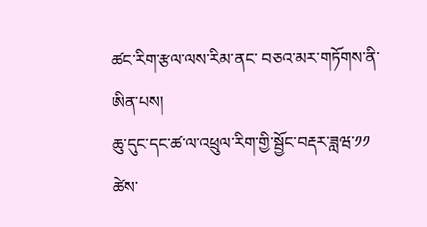ཚང་རིག་རྩལ་ལས་རིམ་ནང་ བཅའ་མར་གཏོགས་ནི་ཨིན་པས།
ཆུ་དུང་དང་ཚ་ལ་འཕྲུལ་རིག་གྱི་སྦྱོང་བརྡར་ཟླཝ་༡༡ ཚེས་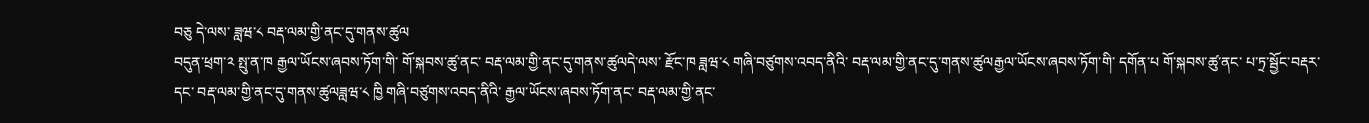བཅུ དེ་ལས་ ཟླཝ་༨ བརྡ་ལམ་གྱི་ནང་དུ་གནས་ཚུལ
བདུན་ཕྲག་༢ སྤུ་ན་ཁ རྒྱལ་ཡོངས་ཞབས་ཏོག་གི་ གོ་སྐབས་ཚུ་ནང་ བརྡ་ལམ་གྱི་ནང་དུ་གནས་ཚུལདེ་ལས་ རྫོང་ཁ ཟླཝ་༨ གཞི་བཙུགས་འབད་ནིའི་ བརྡ་ལམ་གྱི་ནང་དུ་གནས་ཚུལརྒྱལ་ཡོངས་ཞབས་ཏོག་གི་ དགོན་པ གོ་སྐབས་ཚུ་ནང་ པ་ཏྲ་སྦྱོང་བརྡར་དང་ བརྡ་ལམ་གྱི་ནང་དུ་གནས་ཚུལཟླཝ་༨ ཁྱི གཞི་བཙུགས་འབད་ནིའི་ རྒྱལ་ཡོངས་ཞབས་ཏོག་ནང་ བརྡ་ལམ་གྱི་ནང་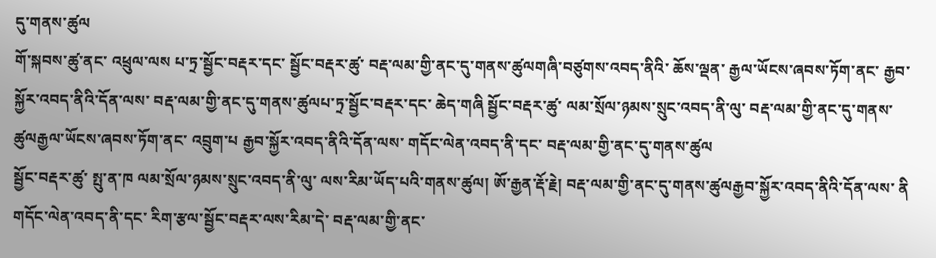དུ་གནས་ཚུལ
གོ་སྐབས་ཚུ་ནང་ འཕྲུལ་ལས པ་ཏྲ་སྦྱོང་བརྡར་དང་ སྦྱོང་བརྡར་ཚུ་ བརྡ་ལམ་གྱི་ནང་དུ་གནས་ཚུལགཞི་བཙུགས་འབད་ནིའི་ ཆོས་ལྡན་ རྒྱལ་ཡོངས་ཞབས་ཏོག་ནང་ རྒྱབ་སྐྱོར་འབད་ནིའི་དོན་ལས་ བརྡ་ལམ་གྱི་ནང་དུ་གནས་ཚུལཔ་ཏྲ་སྦྱོང་བརྡར་དང་ ཆེད་གཞི སྦྱོང་བརྡར་ཚུ་ ལམ་སྲོལ་ཉམས་སྲུང་འབད་ནི་ལུ་ བརྡ་ལམ་གྱི་ནང་དུ་གནས་ཚུལརྒྱལ་ཡོངས་ཞབས་ཏོག་ནང་ འབྲུག་པ རྒྱབ་སྐྱོར་འབད་ནིའི་དོན་ལས་ གདོང་ལེན་འབད་ནི་དང་ བརྡ་ལམ་གྱི་ནང་དུ་གནས་ཚུལ
སྦྱོང་བརྡར་ཚུ་ སྤུ་ན་ཁ ལམ་སྲོལ་ཉམས་སྲུང་འབད་ནི་ལུ་ ལས་རིམ་ཡོད་པའི་གནས་ཚུལ། ཨོ་རྒྱན་རྡོ་རྗེ། བརྡ་ལམ་གྱི་ནང་དུ་གནས་ཚུལརྒྱབ་སྐྱོར་འབད་ནིའི་དོན་ལས་ ནི གདོང་ལེན་འབད་ནི་དང་ རིག་རྩལ་སྦྱོང་བརྡར་ལས་རིམ་དེ་ བརྡ་ལམ་གྱི་ནང་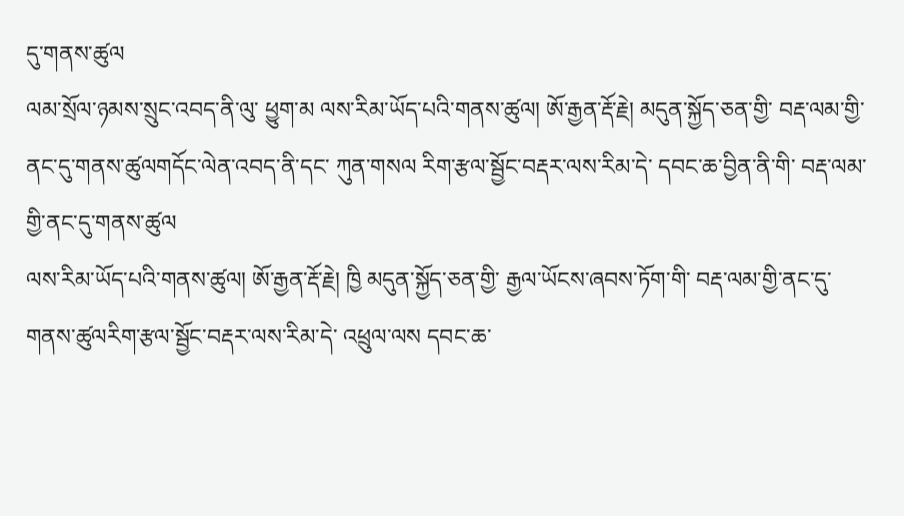དུ་གནས་ཚུལ
ལམ་སྲོལ་ཉམས་སྲུང་འབད་ནི་ལུ་ ཕྱུག་མ ལས་རིམ་ཡོད་པའི་གནས་ཚུལ། ཨོ་རྒྱན་རྡོ་རྗེ། མདུན་སྐྱོད་ཅན་གྱི་ བརྡ་ལམ་གྱི་ནང་དུ་གནས་ཚུལགདོང་ལེན་འབད་ནི་དང་ ཀུན་གསལ རིག་རྩལ་སྦྱོང་བརྡར་ལས་རིམ་དེ་ དབང་ཆ་བྱིན་ནི་གི་ བརྡ་ལམ་གྱི་ནང་དུ་གནས་ཚུལ
ལས་རིམ་ཡོད་པའི་གནས་ཚུལ། ཨོ་རྒྱན་རྡོ་རྗེ། ཁྱི མདུན་སྐྱོད་ཅན་གྱི་ རྒྱལ་ཡོངས་ཞབས་ཏོག་གི་ བརྡ་ལམ་གྱི་ནང་དུ་གནས་ཚུལརིག་རྩལ་སྦྱོང་བརྡར་ལས་རིམ་དེ་ འཕྲུལ་ལས དབང་ཆ་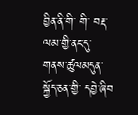བྱིན་ནི་གི་ གི་ བརྡ་ལམ་གྱི་ནང་དུ་གནས་ཚུལམདུན་སྐྱོད་ཅན་གྱི་ དབྱེ་ཞིབ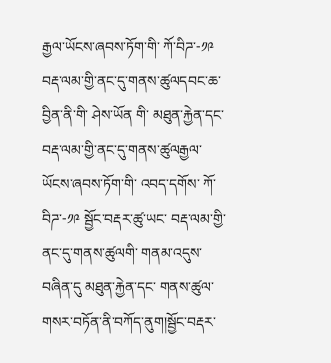རྒྱལ་ཡོངས་ཞབས་ཏོག་གི་ ཀོ་བིཌ་-༡༩ བརྡ་ལམ་གྱི་ནང་དུ་གནས་ཚུལདབང་ཆ་བྱིན་ནི་གི་ ཤེས་ཡོན གི་ མཐུན་རྐྱེན་དང་ བརྡ་ལམ་གྱི་ནང་དུ་གནས་ཚུལརྒྱལ་ཡོངས་ཞབས་ཏོག་གི་ འབད་དགོས་ ཀོ་བིཌ་-༡༩ སྦྱོང་བརྡར་ཚུ་ཡང་ བརྡ་ལམ་གྱི་ནང་དུ་གནས་ཚུལགི་ གནམ་འདུས་བཞིན་དུ མཐུན་རྐྱེན་དང་ གནས་ཚུལ་གསར་བཏོན་ནི་བཀོད་ནུག།སྦྱོང་བརྡར་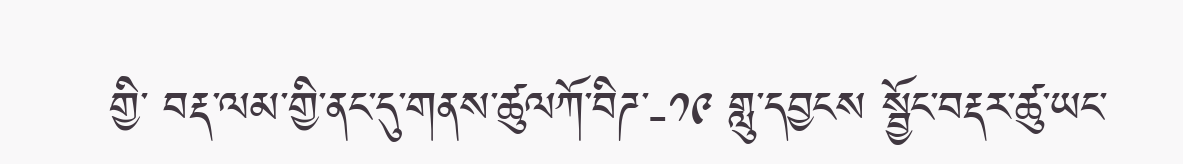གྱི་ བརྡ་ལམ་གྱི་ནང་དུ་གནས་ཚུལཀོ་བིཌ་-༡༩ གླུ་དབྱངས སྦྱོང་བརྡར་ཚུ་ཡང་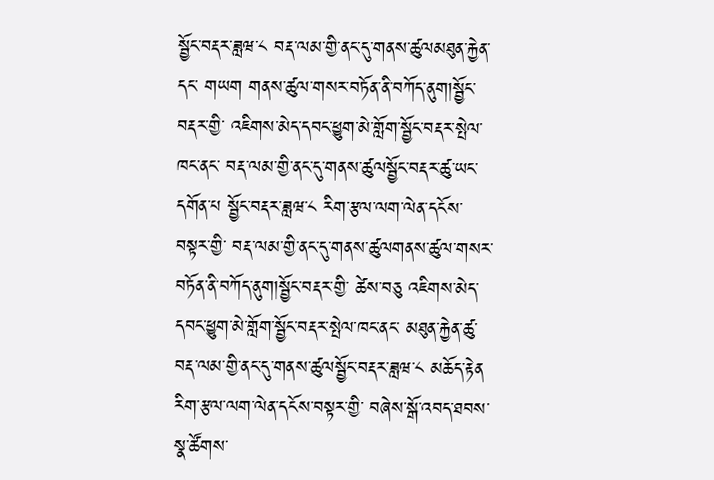སྦྱོང་བརྡར་ཟླཝ་༨ བརྡ་ལམ་གྱི་ནང་དུ་གནས་ཚུལམཐུན་རྐྱེན་དང་ གཡག གནས་ཚུལ་གསར་བཏོན་ནི་བཀོད་ནུག།སྦྱོང་བརྡར་གྱི་ འཇིགས་མེད་དབང་ཕྱུག་མེ་གློག་སྦྱོང་བརྡར་སྤེལ་ཁང་ནང་ བརྡ་ལམ་གྱི་ནང་དུ་གནས་ཚུལསྦྱོང་བརྡར་ཚུ་ཡང་ དགོན་པ སྦྱོང་བརྡར་ཟླཝ་༨ རིག་རྩལ་ལག་ལེན་དངོས་བསྟར་གྱི་ བརྡ་ལམ་གྱི་ནང་དུ་གནས་ཚུལགནས་ཚུལ་གསར་བཏོན་ནི་བཀོད་ནུག།སྦྱོང་བརྡར་གྱི་ ཚེས་བཅུ འཇིགས་མེད་དབང་ཕྱུག་མེ་གློག་སྦྱོང་བརྡར་སྤེལ་ཁང་ནང་ མཐུན་རྐྱེན་ཚུ་ བརྡ་ལམ་གྱི་ནང་དུ་གནས་ཚུལསྦྱོང་བརྡར་ཟླཝ་༨ མཆོད་རྟེན རིག་རྩལ་ལག་ལེན་དངོས་བསྟར་གྱི་ བཞེས་སྒོ་འབད་ཐབས་སྣ་ཚོགས་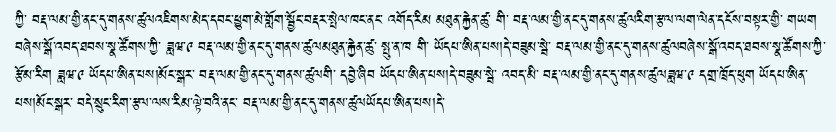ཀྱི་ བརྡ་ལམ་གྱི་ནང་དུ་གནས་ཚུལའཇིགས་མེད་དབང་ཕྱུག་མེ་གློག་སྦྱོང་བརྡར་སྤེལ་ཁང་ནང་ འགོད་རིམ མཐུན་རྐྱེན་ཚུ་ གི་ བརྡ་ལམ་གྱི་ནང་དུ་གནས་ཚུལརིག་རྩལ་ལག་ལེན་དངོས་བསྟར་གྱི་ གཡག བཞེས་སྒོ་འབད་ཐབས་སྣ་ཚོགས་ཀྱི་ ཟླཝ་༩ བརྡ་ལམ་གྱི་ནང་དུ་གནས་ཚུལམཐུན་རྐྱེན་ཚུ་ སྤུ་ན་ཁ གི་ ཡོདཔ་ཨིན་པས།དེ་བཟུམ་སྦེ་ བརྡ་ལམ་གྱི་ནང་དུ་གནས་ཚུལབཞེས་སྒོ་འབད་ཐབས་སྣ་ཚོགས་ཀྱི་ རྩོམ་རིག ཟླཝ་༩ ཡོདཔ་ཨིན་པས།མོང་སྒར་ བརྡ་ལམ་གྱི་ནང་དུ་གནས་ཚུལགི་ དབྱེ་ཞིབ ཡོདཔ་ཨིན་པས།དེ་བཟུམ་སྦེ་ འབད་མི་ བརྡ་ལམ་གྱི་ནང་དུ་གནས་ཚུལཟླཝ་༩ དགྲ་ཁྲོད་ཕུག ཡོདཔ་ཨིན་པས།མོང་སྒར་ བདེ་སྲུང་རིག་རྩལ་ལས་རིམ་ལྟེ་བའི་ནང་ བརྡ་ལམ་གྱི་ནང་དུ་གནས་ཚུལཡོདཔ་ཨིན་པས།དེ་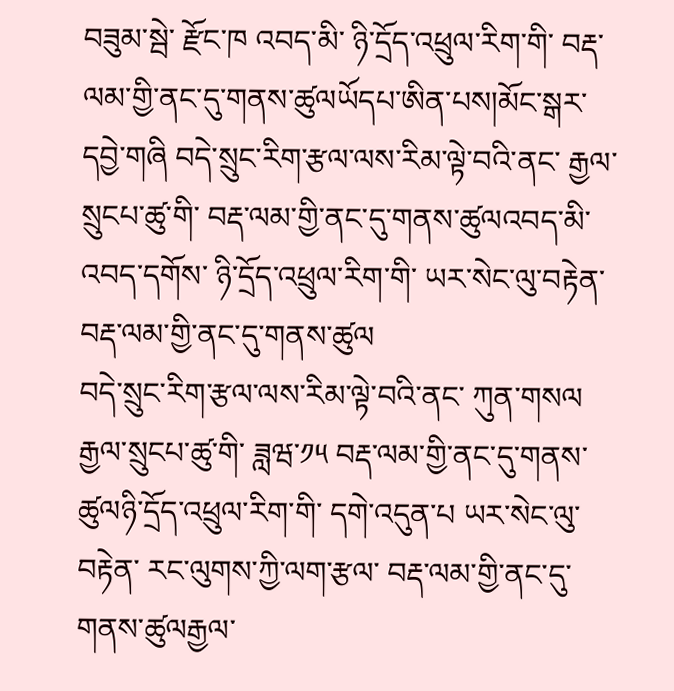བཟུམ་སྦེ་ རྫོང་ཁ འབད་མི་ ཉི་དྲོད་འཕྲུལ་རིག་གི་ བརྡ་ལམ་གྱི་ནང་དུ་གནས་ཚུལཡོདཔ་ཨིན་པས།མོང་སྒར་ དབྱེ་གཞི བདེ་སྲུང་རིག་རྩལ་ལས་རིམ་ལྟེ་བའི་ནང་ རྒྱལ་སྲུངཔ་ཚུ་གི་ བརྡ་ལམ་གྱི་ནང་དུ་གནས་ཚུལའབད་མི་ འབད་དགོས་ ཉི་དྲོད་འཕྲུལ་རིག་གི་ ཡར་སེང་ལུ་བརྟེན་ བརྡ་ལམ་གྱི་ནང་དུ་གནས་ཚུལ
བདེ་སྲུང་རིག་རྩལ་ལས་རིམ་ལྟེ་བའི་ནང་ ཀུན་གསལ རྒྱལ་སྲུངཔ་ཚུ་གི་ ཟླཝ་༡༥ བརྡ་ལམ་གྱི་ནང་དུ་གནས་ཚུལཉི་དྲོད་འཕྲུལ་རིག་གི་ དགེ་འདུན་པ ཡར་སེང་ལུ་བརྟེན་ རང་ལུགས་ཀྱི་ལག་རྩལ་ བརྡ་ལམ་གྱི་ནང་དུ་གནས་ཚུལརྒྱལ་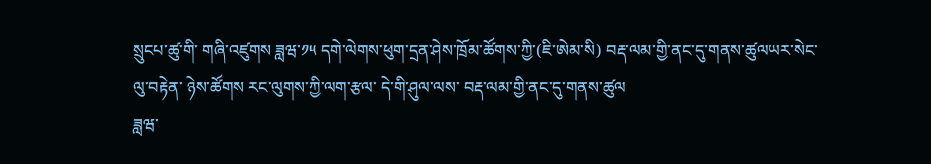སྲུངཔ་ཚུ་གི་ གཞི་འཛུགས ཟླཝ་༡༥ དགེ་ལེགས་ཕུག་དྲན་ཤེས་ཁྲོམ་ཚོགས་ཀྱི་(ཇི་ཨེམ་སི) བརྡ་ལམ་གྱི་ནང་དུ་གནས་ཚུལཡར་སེང་ལུ་བརྟེན་ ཉེས་ཚོགས རང་ལུགས་ཀྱི་ལག་རྩལ་ དེ་གི་ཤུལ་ལས་ བརྡ་ལམ་གྱི་ནང་དུ་གནས་ཚུལ
ཟླཝ་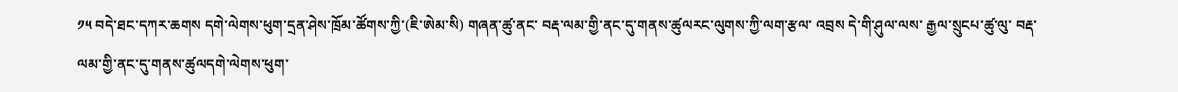༡༥ བདེ་ཐང་དཀར་ཆགས དགེ་ལེགས་ཕུག་དྲན་ཤེས་ཁྲོམ་ཚོགས་ཀྱི་(ཇི་ཨེམ་སི) གཞན་ཚུ་ནང་ བརྡ་ལམ་གྱི་ནང་དུ་གནས་ཚུལརང་ལུགས་ཀྱི་ལག་རྩལ་ འབྲས དེ་གི་ཤུལ་ལས་ རྒྱལ་སྲུངཔ་ཚུ་ལུ་ བརྡ་ལམ་གྱི་ནང་དུ་གནས་ཚུལདགེ་ལེགས་ཕུག་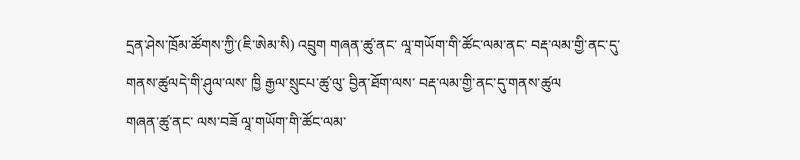དྲན་ཤེས་ཁྲོམ་ཚོགས་ཀྱི་(ཇི་ཨེམ་སི) འབྲུག གཞན་ཚུ་ནང་ ལཱ་གཡོག་གི་ཚོང་ལམ་ནང་ བརྡ་ལམ་གྱི་ནང་དུ་གནས་ཚུལདེ་གི་ཤུལ་ལས་ ཁྱི རྒྱལ་སྲུངཔ་ཚུ་ལུ་ བྱིན་ཐོག་ལས་ བརྡ་ལམ་གྱི་ནང་དུ་གནས་ཚུལ
གཞན་ཚུ་ནང་ ལས་བཟོ ལཱ་གཡོག་གི་ཚོང་ལམ་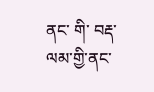ནང་ གི་ བརྡ་ལམ་གྱི་ནང་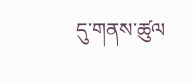དུ་གནས་ཚུལ